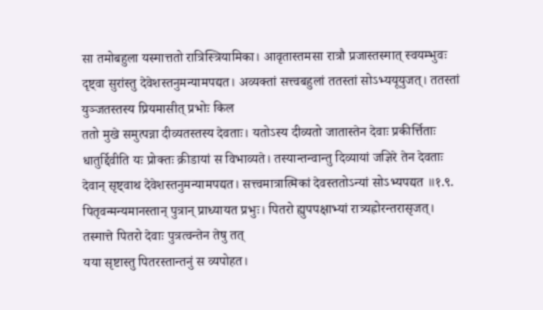सा तमोबहुला यस्मात्ततो रात्रिस्त्रियामिका। आवृतास्तमसा रात्रौ प्रजास्तस्मात् स्वयम्भुवः
दृष्ट्वा सुरांस्तु देवेशस्तनुमन्यामपद्यत। अव्यक्तां सत्त्वबहुलां ततस्तां सोऽभ्ययूयुजत्। ततस्तां युञ्जतस्तस्य प्रियमासीत् प्रभोः किल
ततो मुखे समुत्पन्ना दीव्यतस्तस्य देवताः। यतोऽस्य दीव्यतो जातास्तेन देवाः प्रकीर्त्तिताः
धातुर्द्दिवीति यः प्रोक्तः क्रीडायां स विभाव्यते। तस्यान्तन्वान्तु दिव्यायां जज्ञिरे तेन देवताः
देवान् सृष्ट्वाथ देवेशस्तनुमन्यामपद्यत। सत्त्वमात्रात्मिकां देवस्ततोऽन्यां सोऽभ्यपद्यत ॥१.९.
पितृवन्मन्यमानस्तान् पुत्रान् प्राध्यायत प्रभुः। पितरो ह्युपपक्षाभ्यां रात्र्यह्नोरन्तरासृजत्। तस्मात्ते पितरो देवाः पुत्रत्वन्तेन तेषु तत्
यया सृष्टास्तु पितरस्तान्तनुं स व्यपोहत।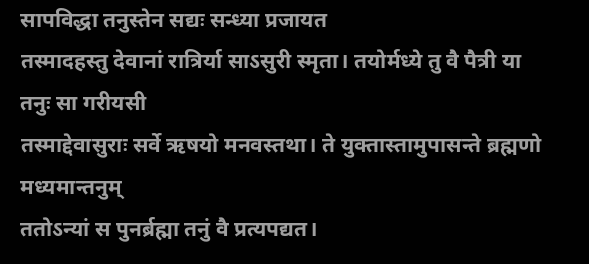सापविद्धा तनुस्तेन सद्यः सन्ध्या प्रजायत
तस्मादहस्तु देवानां रात्रिर्या साऽसुरी स्मृता। तयोर्मध्ये तु वै पैत्री या तनुः सा गरीयसी
तस्माद्देवासुराः सर्वे ऋषयो मनवस्तथा। ते युक्तास्तामुपासन्ते ब्रह्मणो मध्यमान्तनुम्
ततोऽन्यां स पुनर्ब्रह्मा तनुं वै प्रत्यपद्यत।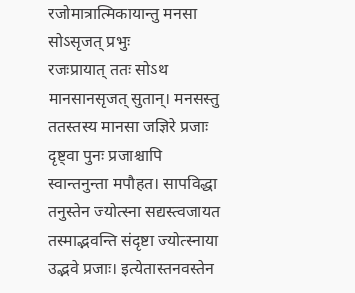रजोमात्रात्मिकायान्तु मनसा सोऽसृजत् प्रभुः
रजःप्रायात् ततः सोऽथ मानसानसृजत् सुतान्। मनसस्तु ततस्तस्य मानसा जज्ञिरे प्रजाः
दृष्ट्वा पुनः प्रजाश्चापि स्वान्तनुन्ता मपौहत। सापविद्धा तनुस्तेन ज्योत्स्ना सद्यस्त्वजायत
तस्माद्भवन्ति संदृष्टा ज्योत्स्नाया उद्भवे प्रजाः। इत्येतास्तनवस्तेन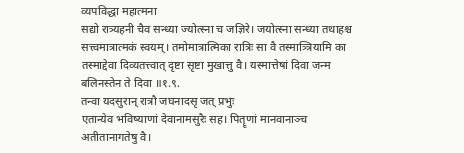व्यपविद्धा महात्मना
सद्यो रात्र्यहनी चैव सन्ध्या ज्योत्स्ना च जज्ञिरे। जयोत्स्ना सन्ध्या तथाहश्च सत्त्वमात्रात्मकं स्वयम्। तमोमात्रात्मिका रात्रिः सा वै तस्मात्र्त्रियामि का
तस्माद्देवा दिव्यतत्त्वात् दृष्टा सृष्टा मुखात्तु वै। यस्मात्तेषां दिवा जन्म बलिनस्तेन ते दिवा ॥१.९.
तन्वा यदसुरान् रात्रौ जघनादसृ जत् प्रभुः
एतान्येव भविष्याणां देवानामसुरैः सह। पितॄणां मानवानाञ्च अतीतानागतेषु वै।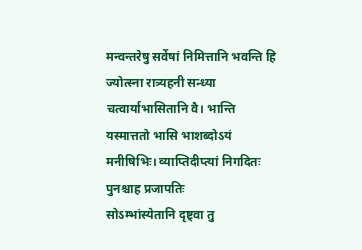मन्वन्तरेषु सर्वेषां निमित्तानि भवन्ति हि
ज्योत्स्ना रात्र्यहनी सन्ध्या चत्वार्याभासितानि वै। भान्ति यस्मात्ततो भासि भाशब्दोऽयं मनीषिभिः। व्याप्तिदीप्त्यां निगदितः पुनश्चाह प्रजापतिः
सोऽम्भांस्येतानि दृष्ट्वा तु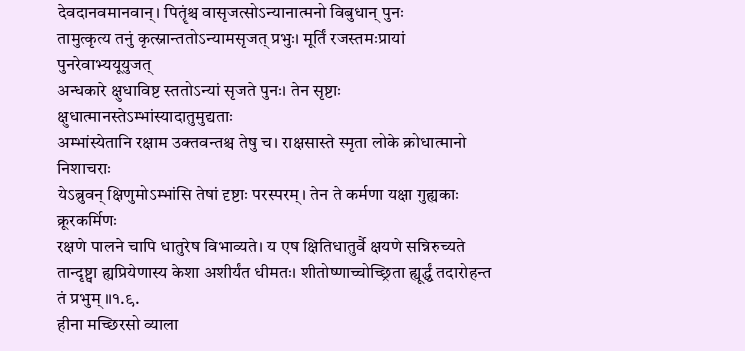देवदानवमानवान्। पितॄंश्च वासृजत्सोऽन्यानात्मनो विबुधान् पुनः
तामुत्कृत्य तनुं कृत्स्नान्ततोऽन्यामसृजत् प्रभुः। मूर्तिं रजस्तमःप्रायां पुनरेवाभ्ययूयुजत्
अन्धकारे क्षुधाविष्ट स्ततोऽन्यां सृजते पुनः। तेन सृष्टाः क्षुधात्मानस्तेऽम्भांस्यादातुमुद्यताः
अम्भांस्येतानि रक्षाम उक्तवन्तश्च तेषु च। राक्षसास्ते स्मृता लोके क्रोधात्मानो निशाचराः
येऽब्रुवन् क्षिणुमोऽम्भांसि तेषां दृष्टाः परस्परम्। तेन ते कर्मणा यक्षा गुह्यकाः क्रूरकर्मिणः
रक्षणे पालने चापि धातुरेष विभाव्यते। य एष क्षितिधातुर्वै क्षयणे सन्निरुच्यते
तान्दृष्ट्वा ह्यप्रियेणास्य केशा अशीर्यंत धीमतः। शीतोष्णाच्चोच्छ्रिता ह्यूर्द्ध्वं तदारोहन्त तं प्रभुम् ॥१.९.
हीना मच्छिरसो व्याला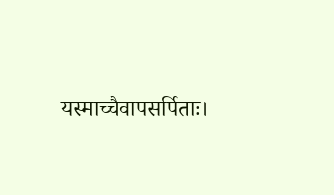यस्माच्चैवापसर्पिताः।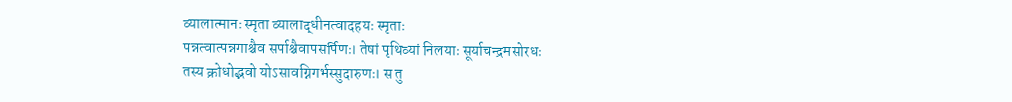व्यालात्मानः स्मृता व्यालाद्धीनत्वादहयः स्मृताः
पन्नत्वात्पन्नगाश्चैव सर्पाश्चैवापसर्पिणः। तेषां पृथिव्यां निलयाः सूर्याचन्द्रमसोरधः
तस्य क्रोधोद्भवो योऽसावग्निगर्भस्सुदारुणः। स तु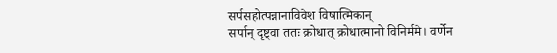सर्पसहोत्पन्नानाविवेश विषात्मिकान्
सर्पान् दृष्ट्वा ततः क्रोधात् क्रोधात्मानो विनिर्ममे। वर्णेन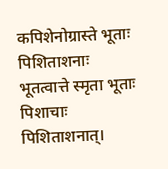कपिशेनोग्रास्ते भूताः पिशिताशनाः
भूतत्वात्ते स्मृता भूताः पिशाचाः पिशिताशनात्।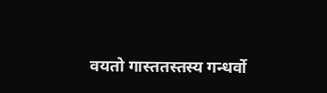वयतो गास्ततस्तस्य गन्धर्वो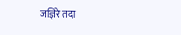जज्ञिरे तदा